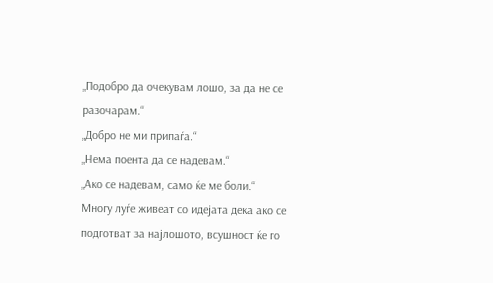„Подобро да очекувам лошо, за да не се разочарам.“
„Добро не ми припаѓа.“
„Нема поента да се надевам.“
„Ако се надевам, само ќе ме боли.“
Многу луѓе живеат со идејата дека ако се подготват за најлошото, всушност ќе го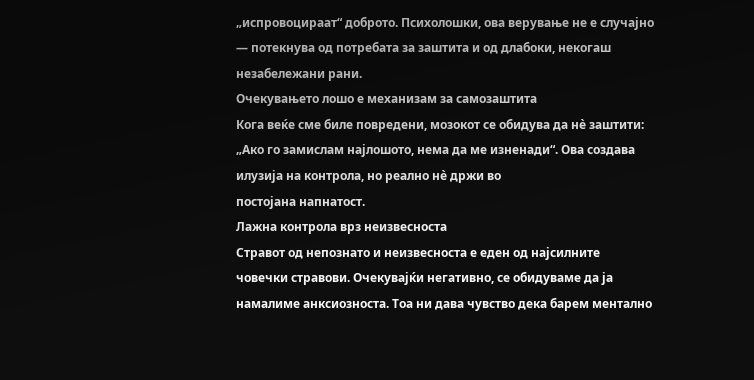„испровоцираат“ доброто. Психолошки, ова верување не е случајно — потекнува од потребата за заштита и од длабоки, некогаш незабележани рани.
Очекувањето лошо е механизам за самозаштита
Кога веќе сме биле повредени, мозокот се обидува да нè заштити: „Ако го замислам најлошото, нема да ме изненади“. Ова создава илузија на контрола, но реално нè држи во
постојана напнатост.
Лажна контрола врз неизвесноста
Стравот од непознато и неизвесноста е еден од најсилните човечки стравови. Очекувајќи негативно, се обидуваме да ја намалиме анксиозноста. Тоа ни дава чувство дека барем ментално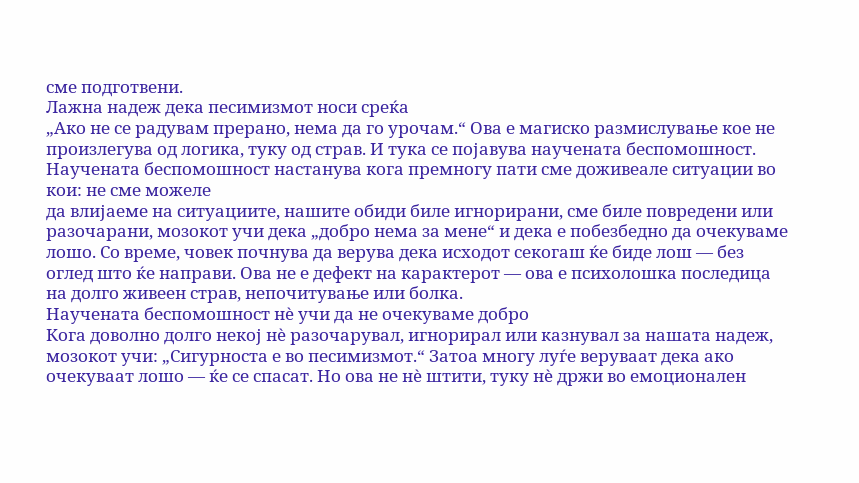сме подготвени.
Лажна надеж дека песимизмот носи среќа
„Ако не се радувам прерано, нема да го урочам.“ Ова е магиско размислување кое не произлегува од логика, туку од страв. И тука се појавува научената беспомошност. Научената беспомошност настанува кога премногу пати сме доживеале ситуации во кои: не сме можеле
да влијаеме на ситуациите, нашите обиди биле игнорирани, сме биле повредени или разочарани, мозокот учи дека „добро нема за мене“ и дека е побезбедно да очекуваме лошо. Со време, човек почнува да верува дека исходот секогаш ќе биде лош — без оглед што ќе направи. Ова не е дефект на карактерот — ова е психолошка последица на долго живеен страв, непочитување или болка.
Научената беспомошност нè учи да не очекуваме добро
Кога доволно долго некој нè разочарувал, игнорирал или казнувал за нашата надеж, мозокот учи: „Сигурноста е во песимизмот.“ Затоа многу луѓе веруваат дека ако очекуваат лошо — ќе се спасат. Но ова не нè штити, туку нè држи во емоционален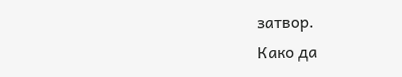затвор.
Како да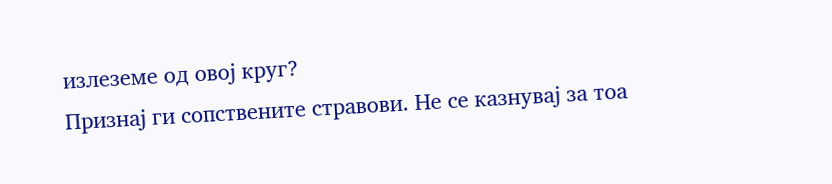излеземе од овој круг?
Признај ги сопствените стравови. Не се казнувај за тоа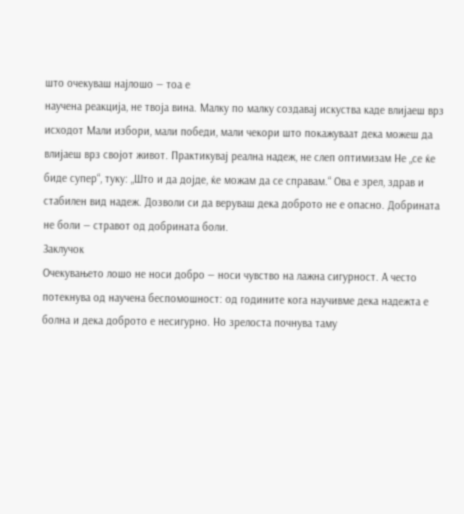што очекуваш најлошо — тоа е
научена реакција, не твоја вина. Малку по малку создавај искуства каде влијаеш врз
исходот Мали избори, мали победи, мали чекори што покажуваат дека можеш да влијаеш врз својот живот. Практикувај реална надеж, не слеп оптимизам Не „се ќе биде супер“, туку: „Што и да дојде, ќе можам да се справам.“ Ова е зрел, здрав и стабилен вид надеж. Дозволи си да веруваш дека доброто не е опасно. Добрината не боли — стравот од добрината боли.
Заклучок
Очекувањето лошо не носи добро — носи чувство на лажна сигурност. А често потекнува од научена беспомошност: од годините кога научивме дека надежта е болна и дека доброто е несигурно. Но зрелоста почнува таму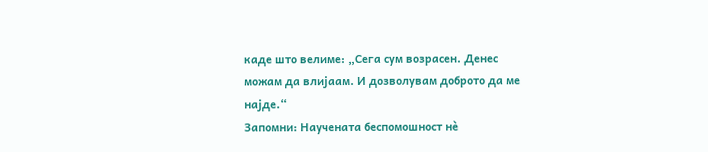каде што велиме: „Сега сум возрасен. Денес можам да влијаам. И дозволувам доброто да ме најде.“
Запомни: Научената беспомошност нè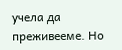учела да преживееме. Но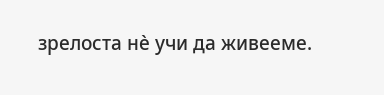зрелоста нѐ учи да живееме.